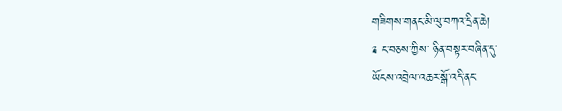གཟིགས་གནང་མི་ལུ་བཀའ་དྲིན་ཆེ།
༉ ང་བཅས་ཀྱིས་ ཉིན་བསྟར་བཞིན་དུ་
ཡོངས་འབྲེལ་འཆར་སྒོ་འདི་ནང་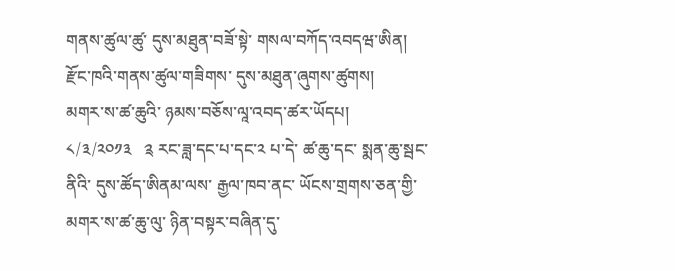གནས་ཚུལ་ཚུ་ དུས་མཐུན་བཟོ་སྟེ་ གསལ་བཀོད་འབདཝ་ཨིན།
རྫོང་ཁའི་གནས་ཚུལ་གཟིགས་ དུས་མཐུན་ཞུགས་ཚུགས།
མགར་ས་ཚ་ཆུའི་ ཉམས་བཅོས་ལཱ་འབད་ཚར་ཡོདཔ།
༨/༣/༢༠༡༣   ༉ རང་ཟླ་དང་པ་དང་༢ པ་དེ་ ཚ་ཆུ་དང་ སྨན་ཆུ་སྦང་ནིའི་ དུས་ཚོད་ཨིནམ་ལས་ རྒྱལ་ཁབ་ནང་ ཡོངས་གྲགས་ཅན་གྱི་མགར་ས་ཚ་ཆུ་ལུ་ ཉིན་བསྟར་བཞིན་དུ་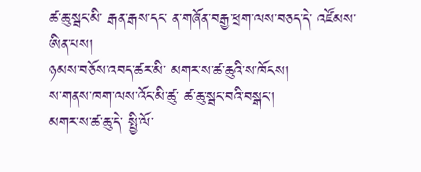ཚ་ཆུ་སྦང་མི་ རྒན་རྒས་དང་ ན་གཞོན་བརྒྱ་ཕྲག་ལས་བཅད་དེ་ འཛོམས་ཨིན་པས།
ཉམས་བཅོས་འབད་ཚར་མི་ མགར་ས་ཚ་ཆུའི་ས་ཁོངས།
ས་གནས་ཁག་ལས་འོང་མི་ཚུ་ ཚ་ཆུ་སྦང་བའི་བསྒང་།
མགར་ས་ཚ་ཆུ་དེ་ སྤྱི་ལོ་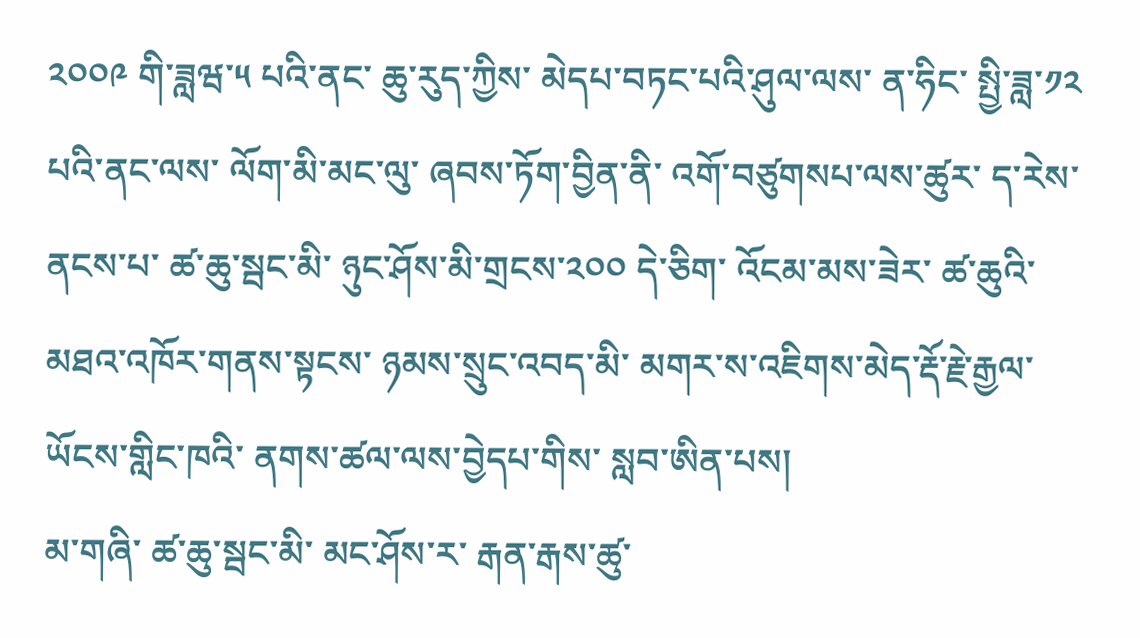༢༠༠༩ གི་ཟླཝ་༥ པའི་ནང་ ཆུ་རུད་ཀྱིས་ མེདཔ་བཏང་པའི་ཤུལ་ལས་ ན་ཧིང་ སྤྱི་ཟླ་༡༢ པའི་ནང་ལས་ ལོག་མི་མང་ལུ་ ཞབས་ཏོག་བྱིན་ནི་ འགོ་བཙུགསཔ་ལས་ཚུར་ ད་རེས་ནངས་པ་ ཚ་ཆུ་སྦང་མི་ ཉུང་ཤོས་མི་གྲངས་༢༠༠ དེ་ཅིག་ འོངམ་མས་ཟེར་ ཚ་ཆུའི་མཐའ་འཁོར་གནས་སྟངས་ ཉམས་སྲུང་འབད་མི་ མགར་ས་འཇིགས་མེད་རྡོ་རྗེ་རྒྱལ་ཡོངས་གླིང་ཁའི་ ནགས་ཚལ་ལས་བྱེདཔ་གིས་ སླབ་ཨིན་པས།
མ་གཞི་ ཚ་ཆུ་སྦང་མི་ མང་ཤོས་ར་ རྒན་རྒས་ཚུ་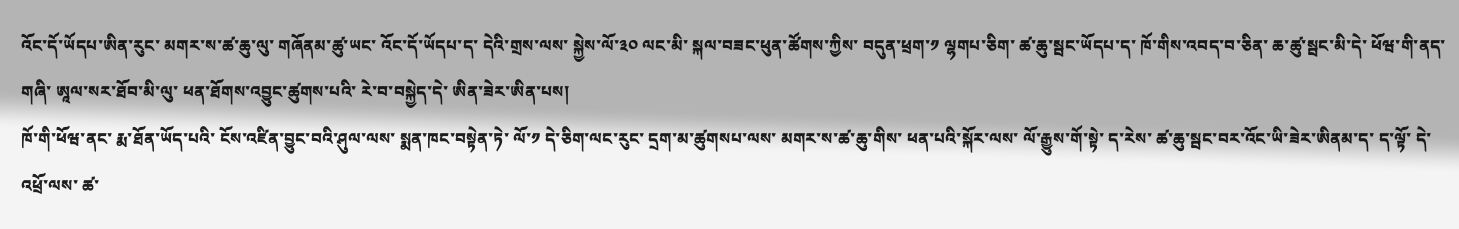འོང་དོ་ཡོདཔ་ཨིན་རུང་ མགར་ས་ཚ་ཆུ་ལུ་ གཞོནམ་ཚུ་ཡང་ འོང་དོ་ཡོདཔ་ད་ དེའི་གྲས་ལས་ སྐྱེས་ལོ་༣༠ ལང་མི་ སྐལ་བཟང་ཕུན་ཚོགས་ཀྱིས་ བདུན་ཕྲག་༡ ལྷགཔ་ཅིག་ ཚ་ཆུ་སྦང་ཡོདཔ་ད་ ཁོ་གིས་འབད་བ་ཅིན་ ཆ་ཚུ་སྦང་མི་དེ་ ཕོཝ་གི་ནད་གཞི་ ཨཱལ་སར་ཐོབ་མི་ལུ་ ཕན་ཐོགས་འབྱུང་ཚུགས་པའི་ རེ་བ་བསྐྱེད་དེ་ ཨིན་ཟེར་ཨིན་པས།
ཁོ་གི་ཕོཝ་ནང་ རྨ་ཐོན་ཡོད་པའི་ ངོས་འཛིན་བྱུང་བའི་ཤུལ་ལས་ སྨན་ཁང་བསྟེན་ཏེ་ ལོ་༡ དེ་ཅིག་ལང་རུང་ དྲག་མ་ཚུགསཔ་ལས་ མགར་ས་ཚ་ཆུ་གིས་ ཕན་པའི་སྐོར་ལས་ ལོ་རྒྱུས་གོ་སྟེ་ ད་རེས་ ཚ་ཆུ་སྦང་བར་འོང་ཡི་ཟེར་ཨིནམ་ད་ ད་ལྟོ་ དེ་འཕྲོ་ལས་ ཚ་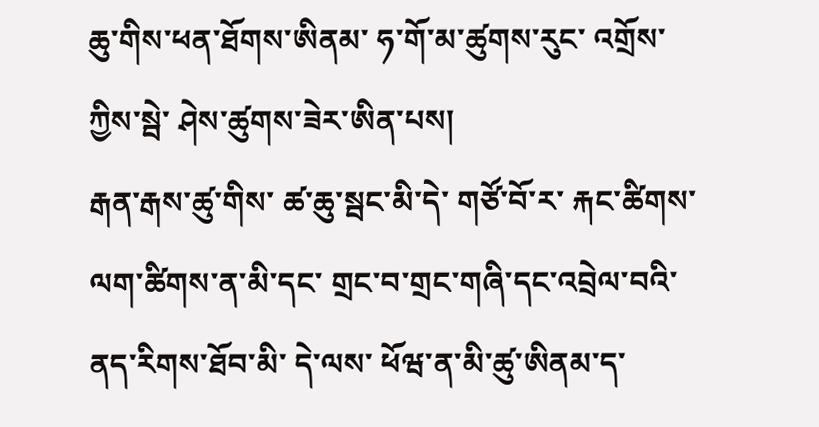ཆུ་གིས་ཕན་ཐོགས་ཨིནམ་ ཧ་གོ་མ་ཚུགས་རུང་ འགྲོས་ཀྱིས་སྦེ་ ཤེས་ཚུགས་ཟེར་ཨིན་པས།
རྒན་རྒས་ཚུ་གིས་ ཚ་ཆུ་སྦང་མི་དེ་ གཙོ་བོ་ར་ རྐང་ཚིགས་ལག་ཚིགས་ན་མི་དང་ གྲང་བ་གྲང་གཞི་དང་འབྲེལ་བའི་ ནད་རིགས་ཐོབ་མི་ དེ་ལས་ ཕོཝ་ན་མི་ཚུ་ཨིནམ་ད་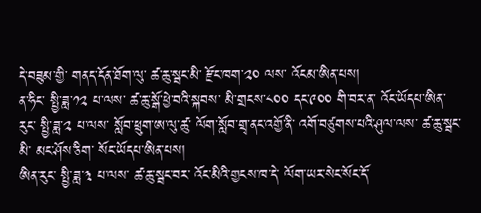དེ་བཟུམ་གྱི་ གནད་དོན་ཐོག་ལུ་ ཚ་ཆུ་སྦང་མི་ རྫོང་ཁག་༢༠ ལས་ འོངམ་ཨིན་པས།
ན་ཧིང་ སྤྱི་ཟླ་༡༢ པ་ལས་ ཚ་ཆུ་སྒོ་ཕྱེ་བའི་སྐབས་ མི་གྲངས་༨༠༠ དང་༩༠༠ གི་བར་ན་ འོང་ཡོདཔ་ཨིན་རུང་ སྤྱི་ཟླ་༢ པ་ལས་ སློབ་ཕྲུག་ཨ་ལུ་ཚུ་ ལོག་སློབ་གྲྭ་ནང་འགྱོ་ནི་ འགོ་བཙུགས་པའི་ཤུལ་ལས་ ཚ་ཆུ་སྦང་མི་ མང་ཤོས་ཅིག་ སོང་ཡོདཔ་ཨིན་པས།
ཨིན་རུང་ སྤྱི་ཟླ་༣ པ་ལས་ ཚ་ཆུ་སྦང་བར་ འོང་མིའི་གྱངས་ཁ་དེ་ ལོག་ཡར་སེང་སོང་དོ་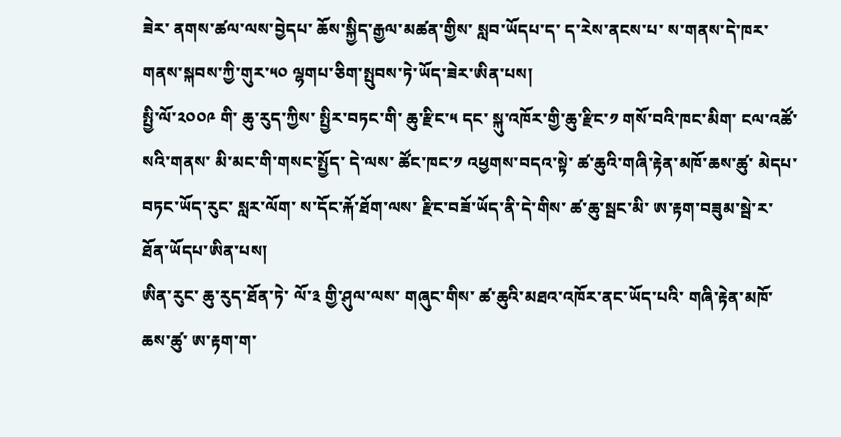ཟེར་ ནགས་ཚལ་ལས་བྱེདཔ་ ཆོས་སྐྱིད་རྒྱལ་མཚན་གྱིས་ སླབ་ཡོདཔ་ད་ ད་རེས་ནངས་པ་ ས་གནས་དེ་ཁར་ གནས་སྐབས་ཀྱི་གུར་༥༠ ལྷགཔ་ཅིག་སྤུབས་ཏེ་ཡོད་ཟེར་ཨིན་པས།
སྤྱི་ལོ་༢༠༠༩ གི་ ཆུ་རུད་ཀྱིས་ སྤྱིར་བཏང་གི་ ཆུ་རྫིང་༥ དང་ སྐུ་འཁོར་གྱི་ཆུ་རྫིང་༡ གསོ་བའི་ཁང་མིག་ ངལ་འཚོ་སའི་གནས་ མི་མང་གི་གསང་སྤྱོད་ དེ་ལས་ ཚོང་ཁང་༡ འཕྱགས་བདའ་སྟེ་ ཚ་ཆུའི་གཞི་རྟེན་མཁོ་ཆས་ཚུ་ མེདཔ་བཏང་ཡོད་རུང་ སླར་ལོག་ ས་དོང་རྐོ་ཐོག་ལས་ རྫིང་བཟོ་ཡོད་ནི་དེ་གིས་ ཚ་ཆུ་སྦང་མི་ ཨ་རྟག་བཟུམ་སྦེ་ར་ ཐོན་ཡོདཔ་ཨིན་པས།
ཨིན་རུང་ ཆུ་རུད་ཐོན་ཏེ་ ལོ་༣ གྱི་ཤུལ་ལས་ གཞུང་གིས་ ཚ་ཆུའི་མཐའ་འཁོར་ནང་ཡོད་པའི་ གཞི་རྟེན་མཁོ་ཆས་ཚུ་ ཨ་རྟག་ག་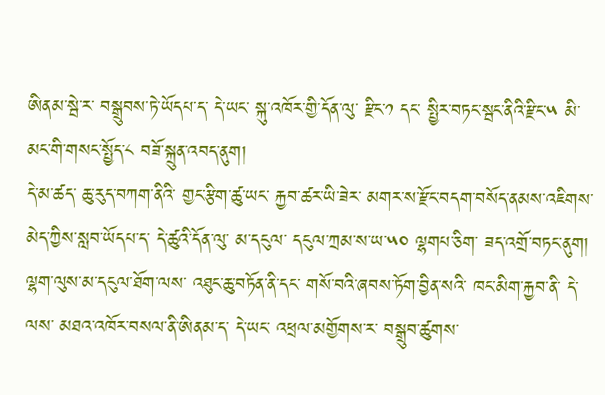ཨིནམ་སྦེ་ར་ བསྒྲུབས་ཏེ་ཡོདཔ་ད་ དེ་ཡང་ སྐུ་འཁོར་གྱི་དོན་ལུ་ རྫིང་༡ དང་ སྤྱིར་བཏང་སྦང་ནིའི་རྫིང་༥ མི་མང་གི་གསང་སྤྱོད་༨ བཟོ་སྐྲུན་འབད་ནུག།
དེ་མ་ཚད་ ཆུ་རུད་བཀག་ནིའི་ གྱང་རྩིག་ཚུ་ཡང་ རྐྱབ་ཚར་ཡི་ཟེར་ མགར་ས་རྫོང་བདག་བསོད་ནམས་འཇིགས་མེད་ཀྱིས་སླབ་ཡོདཔ་ད་ དེ་ཚུའི་དོན་ལུ་ མ་དངུལ་ དངུལ་ཀྲམ་ས་ཡ་༥༠ ལྷགཔ་ཅིག་ ཟད་འགྲོ་བཏང་ནུག།
ལྷག་ལུས་མ་དངུལ་ཐོག་ལས་ འཐུང་ཆུ་བཏོན་ནི་དང་ གསོ་བའི་ཞབས་ཏོག་བྱིན་སའི་ ཁང་མིག་རྐྱབ་ནི་ དེ་ལས་ མཐའ་འཁོར་བསལ་ནི་ཨིནམ་ད་ དེ་ཡང་ འཕྲལ་མགྱོགས་ར་ བསྒྲུབ་ཚུགས་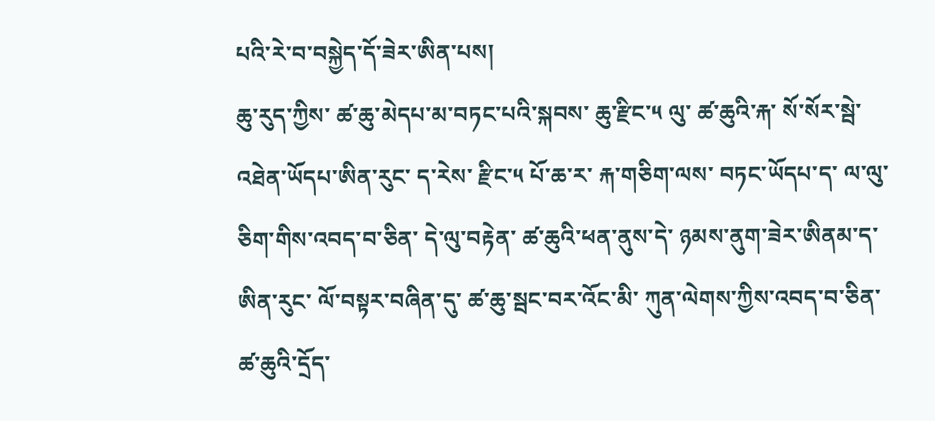པའི་རེ་བ་བསྐྱེད་དོ་ཟེར་ཨིན་པས།
ཆུ་རུད་ཀྱིས་ ཚ་ཆུ་མེདཔ་མ་བཏང་པའི་སྐབས་ ཆུ་རྫིང་༥ ལུ་ ཚ་ཆུའི་རྐ་ སོ་སོར་སྦེ་འཐེན་ཡོདཔ་ཨིན་རུང་ ད་རེས་ རྫིང་༥ པོ་ཆ་ར་ རྐ་གཅིག་ལས་ བཏང་ཡོདཔ་ད་ ལ་ལུ་ཅིག་གིས་འབད་བ་ཅིན་ དེ་ལུ་བརྟེན་ ཚ་ཆུའི་ཕན་ནུས་དེ་ ཉམས་ནུག་ཟེར་ཨིནམ་ད་ ཨིན་རུང་ ལོ་བསྟར་བཞིན་དུ་ ཚ་ཆུ་སྦང་བར་འོང་མི་ ཀུན་ལེགས་ཀྱིས་འབད་བ་ཅིན་ ཚ་ཆུའི་དྲོད་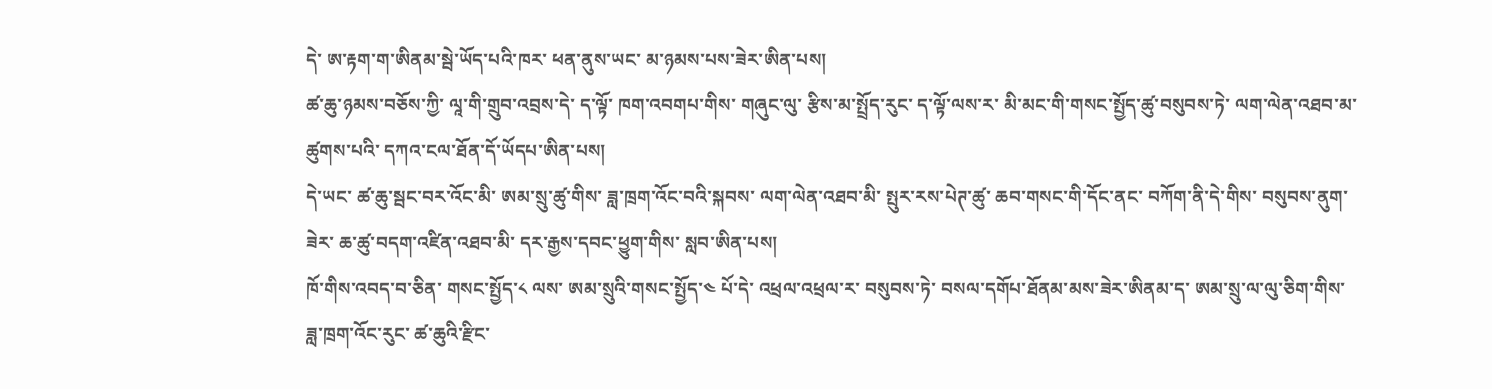དེ་ ཨ་རྟག་ག་ཨིནམ་སྦེ་ཡོད་པའི་ཁར་ ཕན་ནུས་ཡང་ མ་ཉམས་པས་ཟེར་ཨིན་པས།
ཚ་ཆུ་ཉམས་བཅོས་ཀྱི་ ལཱ་གི་གྲུབ་འབྲས་དེ་ ད་ལྟོ་ ཁག་འབགཔ་གིས་ གཞུང་ལུ་ རྩིས་མ་སྤྲོད་རུང་ ད་ལྟོ་ལས་ར་ མི་མང་གི་གསང་སྤྱོད་ཚུ་བསུབས་ཏེ་ ལག་ལེན་འཐབ་མ་ཚུགས་པའི་ དཀའ་ངལ་ཐོན་དོ་ཡོདཔ་ཨིན་པས།
དེ་ཡང་ ཚ་ཆུ་སྦང་བར་འོང་མི་ ཨམ་སྲུ་ཚུ་གིས་ ཟླ་ཁྲག་འོང་བའི་སྐབས་ ལག་ལེན་འཐབ་མི་ སྤུར་རས་པེཊ་ཚུ་ ཆབ་གསང་གི་དོང་ནང་ བཀོག་ནི་དེ་གིས་ བསུབས་ནུག་ཟེར་ ཆ་ཚུ་བདག་འཛིན་འཐབ་མི་ དར་རྒྱས་དབང་ཕྱུག་གིས་ སླབ་ཨིན་པས།
ཁོ་གིས་འབད་བ་ཅིན་ གསང་སྤྱོད་༨ ལས་ ཨམ་སྲུའི་གསང་སྤྱོད་༤ པོ་དེ་ འཕྲལ་འཕྲལ་ར་ བསུབས་ཏེ་ བསལ་དགོཔ་ཐོནམ་མས་ཟེར་ཨིནམ་ད་ ཨམ་སྲུ་ལ་ལུ་ཅིག་གིས་ ཟླ་ཁྲག་འོང་རུང་ ཚ་ཆུའི་རྫིང་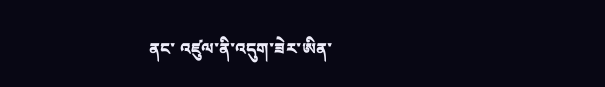ནང་ འཛུལ་ནི་འདུག་ཟེར་ཨིན་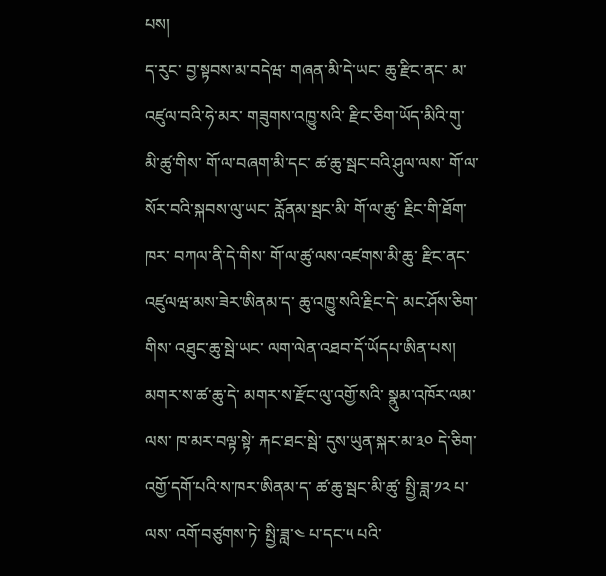པས།
ད་རུང་ བྱ་སྟབས་མ་བདེཝ་ གཞན་མི་དེ་ཡང་ ཆུ་རྫིང་ནང་ མ་འཛུལ་བའི་ཧེ་མར་ གཟུགས་འཁྱུ་སའི་ རྫིང་ཅིག་ཡོད་མིའི་གུ་ མི་ཚུ་གིས་ གོ་ལ་བཞག་མི་དང་ ཚ་ཆུ་སྦང་བའི་ཤུལ་ལས་ གོ་ལ་སོར་བའི་སྐབས་ལུ་ཡང་ རློནམ་སྦང་མི་ གོ་ལ་ཚུ་ རྗིང་གི་ཐོག་ཁར་ བཀལ་ནི་དེ་གིས་ གོ་ལ་ཚུ་ལས་འཛགས་མི་ཆུ་ རྫིང་ནང་འཛུལཝ་མས་ཟེར་ཨིནམ་ད་ ཆུ་འཁྱུ་སའི་རྗིང་དེ་ མང་ཤོས་ཅིག་གིས་ འཐུང་ཆུ་སྦེ་ཡང་ ལག་ལེན་འཐབ་དོ་ཡོདཔ་ཨིན་པས།
མགར་ས་ཚ་ཆུ་དེ་ མགར་ས་རྫོང་ལུ་འགྱོ་སའི་ སྣུམ་འཁོར་ལམ་ལས་ ཁ་མར་བལྟ་སྟེ་ རྐང་ཐང་སྦེ་ དུས་ཡུན་སྐར་མ་༣༠ དེ་ཅིག་ འགྱོ་དགོ་པའི་ས་ཁར་ཨིནམ་ད་ ཚ་ཆུ་སྦང་མི་ཚུ་ སྤྱི་ཟླ་༡༢ པ་ལས་ འགོ་བཙུགས་ཏེ་ སྤྱི་ཟླ་༤ པ་དང་༥ པའི་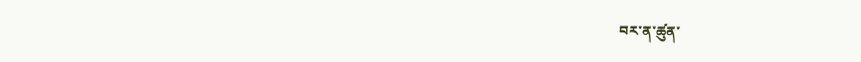བར་ན་ཚུན་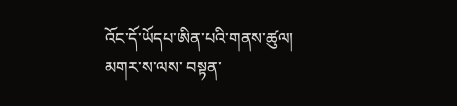འོང་དོ་ཡོདཔ་ཨིན་པའི་གནས་ཚུལ།
མགར་ས་ལས་ བསྟན་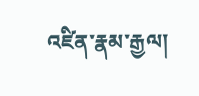འཛིན་རྣམ་རྒྱལ།